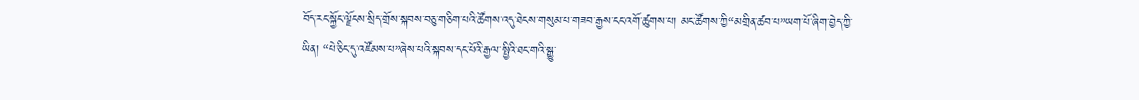བོད་རང་སྐྱོང་ལྗོངས་སྲིད་གྲོས་སྐབས་བཅུ་གཅིག་པའི་ཚོགས་འདུ་ཐེངས་གསུམ་པ་གཟབ་རྒྱས་ངང་འགོ་ཚུགས་པ། མང་ཚོགས་ཀྱི“མགྲིན་ཚབ་པ”ཡག་པོ་ཞིག་བྱེད་ཀྱི་ཡིན། “པེ་ཅིང་དུ་འཛོམས་པ”ཞེས་པའི་སྐབས་དང་པོའི་རྒྱལ་སྤྱིའི་ཐང་གའི་སྒྱུ་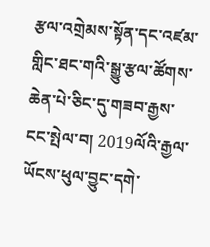རྩལ་འགྲེམས་སྟོན་དང་འཛམ་གླིང་ཐང་གའི་སྒྱུ་རྩལ་ཚོགས་ཆེན་པེ་ཅིང་དུ་གཟབ་རྒྱས་ངང་སྤེལ་བ། 2019ལོའི་རྒྱལ་ཡོངས་ཕུལ་བྱུང་དགེ་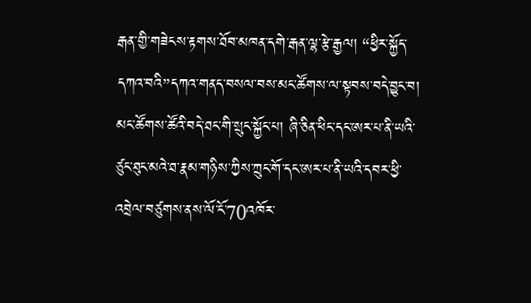རྒན་གྱི་གཟེངས་རྟགས་ཐོབ་མཁན་དགེ་རྒན་ལྷ་རྩེ་རྒྱལ། “ཕྱིར་སྐྱོད་དཀའ་བའི”དཀའ་གནད་བསལ་བས་མང་ཚོགས་ལ་སྟབས་བདེ་བྱུང་བ། མང་ཚོགས་ཚོའི་བདེ་ཐང་གི་སྲུང་སྐྱོང་པ། ཞི་ཅིན་ཕིང་དང་ཨར་པ་ནི་ཡའི་ཙུང་ཐུང་མའེ་ཐ་རྣམ་གཉིས་ཀྱིས་ཀྲུང་གོ་དང་ཨར་པ་ནི་ཡའི་དབར་ཕྱི་འབྲེལ་བཙུགས་ནས་ལོ་ངོ་70འཁོར་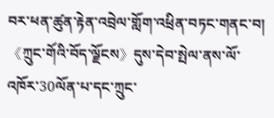བར་ཕན་ཚུན་རྟེན་འབྲེལ་གློག་འཕྲིན་བཏང་གནང་བ། 《ཀྲུང་གོའི་བོད་ལྗོངས》དུས་དེབ་སྤེལ་ནས་ལོ་འཁོར་30ལོན་པ་དང་ཀྲུང་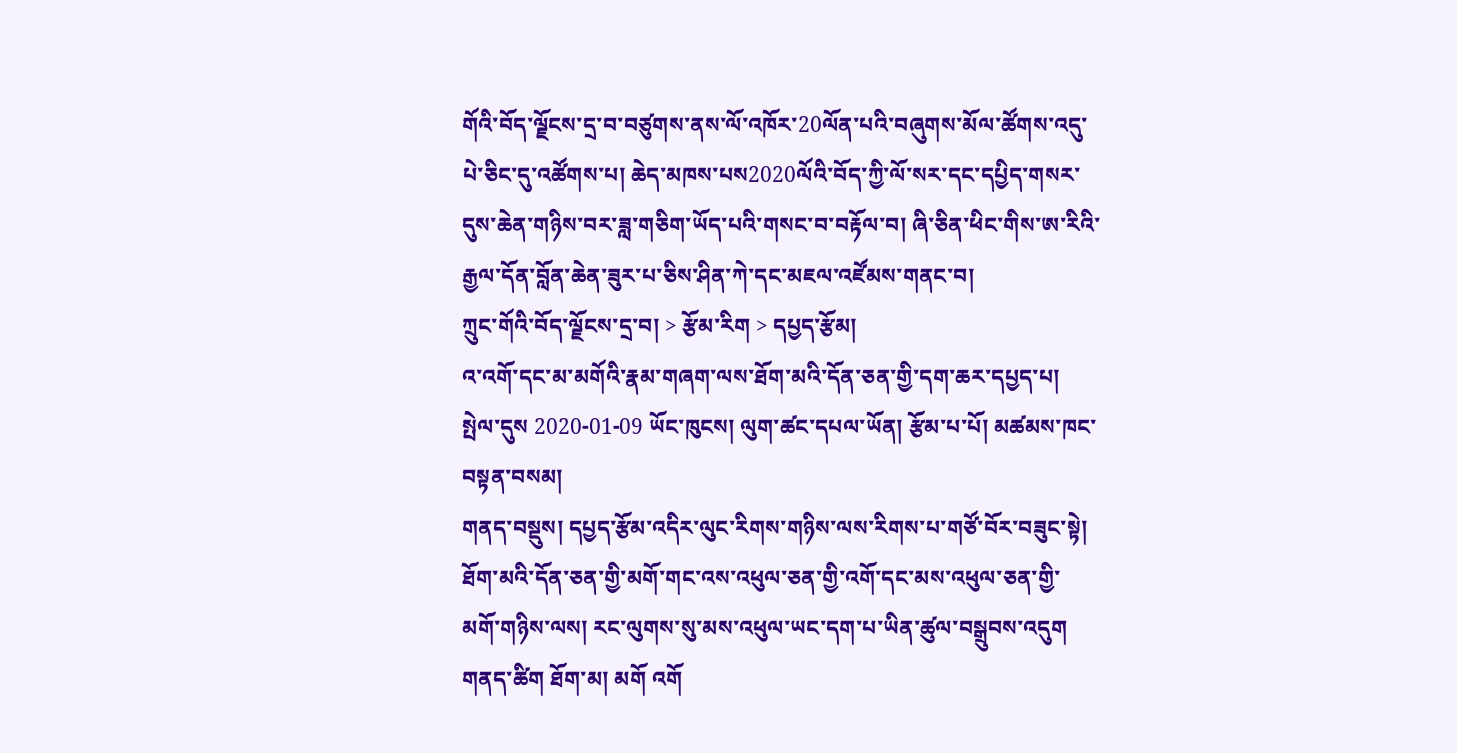གོའི་བོད་ལྗོངས་དྲ་བ་བཙུགས་ནས་ལོ་འཁོར་20ལོན་པའི་བཞུགས་མོལ་ཚོགས་འདུ་པེ་ཅིང་དུ་འཚོགས་པ། ཆེད་མཁས་པས2020ལོའི་བོད་ཀྱི་ལོ་སར་དང་དཔྱིད་གསར་དུས་ཆེན་གཉིས་བར་ཟླ་གཅིག་ཡོད་པའི་གསང་བ་བརྟོལ་བ། ཞི་ཅིན་ཕིང་གིས་ཨ་རིའི་རྒྱལ་དོན་བློན་ཆེན་ཟུར་པ་ཅིས་ཤིན་ཀེ་དང་མཇལ་འཛོམས་གནང་བ།
ཀྲུང་གོའི་བོད་ལྗོངས་དྲ་བ། > རྩོམ་རིག > དཔྱད་རྩོམ།
འ་འགོ་དང་མ་མགོའི་རྣམ་གཞག་ལས་ཐོག་མའི་དོན་ཅན་གྱི་དག་ཆར་དཔྱད་པ།
སྤེལ་དུས 2020-01-09 ཡོང་ཁུངས། ལུག་ཚང་དཔལ་ཡོན། རྩོམ་པ་པོ། མཚམས་ཁང་བསྟན་བསམ།
གནད་བསྡུས། དཔྱད་རྩོམ་འདིར་ལུང་རིགས་གཉིས་ལས་རིགས་པ་གཙོ་བོར་བཟུང་སྟེ། ཐོག་མའི་དོན་ཅན་གྱི་མགོ་གང་འས་འཕུལ་ཅན་གྱི་འགོ་དང་མས་འཕུལ་ཅན་གྱི་མགོ་གཉིས་ལས། རང་ལུགས་སུ་མས་འཕུལ་ཡང་དག་པ་ཡིན་ཚུལ་བསྒྲུབས་འདུག
གནད་ཚིག ཐོག་མ། མགོ འགོ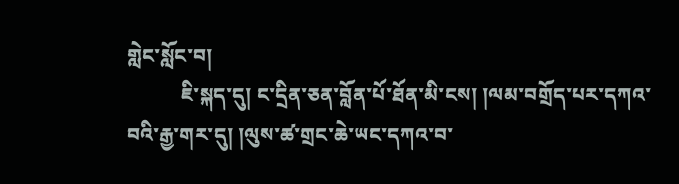གླེང་སློང་བ།
           ཇི་སྐད་དུ། ང་དྲིན་ཅན་བློན་པོ་ཐོན་མི་ངས། །ལམ་བགྲོད་པར་དཀའ་བའི་རྒྱ་གར་དུ། །ལུས་ཚ་གྲང་ཆེ་ཡང་དཀའ་བ་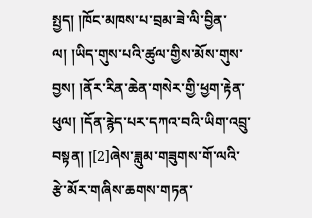སྤྱད། །ཁོང་མཁས་པ་བྲམ་ཟེ་ལི་བྱིན་ལ། །ཡིད་གུས་པའི་ཚུལ་གྱིས་མོས་གུས་བྱས། །ནོར་རིན་ཆེན་གསེར་གྱི་ཕྱག་རྟེན་ཕུལ། །དོན་རྙེད་པར་དཀའ་བའི་ཡིག་འབྲུ་བསྟན། །[2]ཞེས་ཟླུམ་གཟུགས་གོ་ལའི་རྩེ་མོར་གཞིས་ཆགས་གཏན་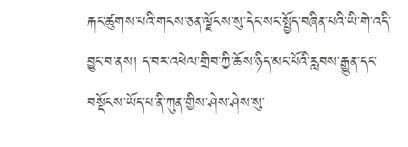རྐང་ཚུགས་པའི་གངས་ཅན་ལྗོངས་སུ་དེང་སང་སྤྱོད་བཞིན་པའི་ཡི་གེ་འདི་བྱུང་བ་ནས། ད་བར་འཕེལ་གྲིབ་ཀྱི་ཆོས་ཉིད་མང་པོའི་རླབས་རྒྱུན་དང་བསྡོངས་ཡོད་པ་ནི་ཀུན་གྱིས་ཤེས་ཤེས་སུ་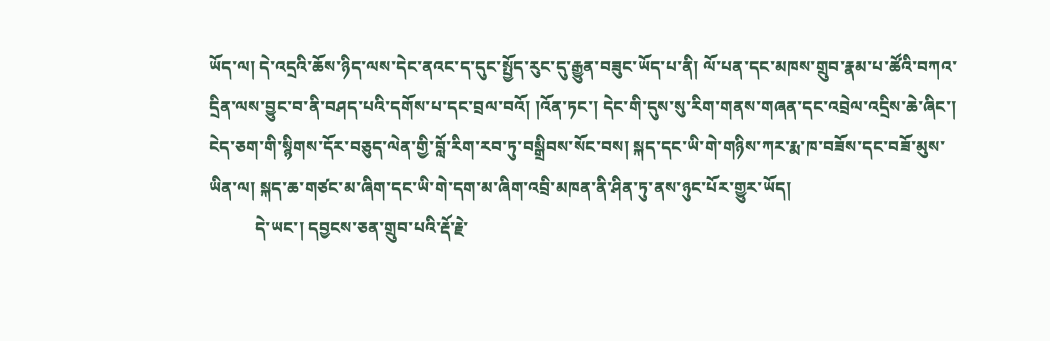ཡོད་ལ། དེ་འདྲའི་ཆོས་ཉིད་ལས་དེང་ནའང་ད་དུང་སྤྱོད་རུང་དུ་རྒྱུན་བཟུང་ཡོད་པ་ནི། ལོ་པན་དང་མཁས་གྲུབ་རྣམ་པ་ཚོའི་བཀའ་དྲིན་ལས་བྱུང་བ་ནི་བཤད་པའི་དགོས་པ་དང་བྲལ་བའོ། །འོན་ཏང་། དེང་གི་དུས་སུ་རིག་གནས་གཞན་དང་འབྲེལ་འདྲིས་ཆེ་ཞིང་། ངེད་ཅག་གི་སྙིགས་དོར་བཅུད་ལེན་གྱི་བློ་རིག་རབ་ཏུ་བསྒྲིབས་སོང་བས། སྐད་དང་ཡི་གེ་གཉིས་ཀར་རྨ་ཁ་བཟོས་དང་བཟོ་མུས་ཡིན་ལ། སྐད་ཆ་གཙང་མ་ཞིག་དང་ཡི་གེ་དག་མ་ཞིག་འབྲི་མཁན་ནི་ཤིན་ཏུ་ནས་ཉུང་པོར་གྱུར་ཡོད།
           དེ་ཡང་། དབྱངས་ཅན་གྲུབ་པའི་རྡོ་རྗེ་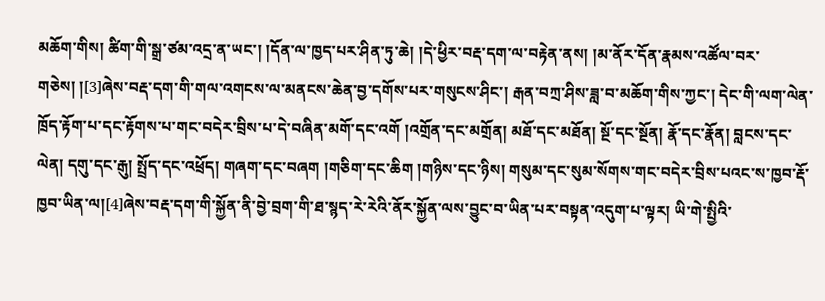མཆོག་གིས། ཚིག་གི་སྒྲ་ཙམ་འདྲ་ན་ཡང་། །དོན་ལ་ཁྱད་པར་ཤིན་ཏུ་ཆེ། །དེ་ཕྱིར་བརྡ་དག་ལ་བརྟེན་ནས། །མ་ནོར་དོན་རྣམས་འཚོལ་བར་གཅེས། །[3]ཞེས་བརྡ་དག་གི་གལ་འགངས་ལ་མནངས་ཆེན་བྱ་དགོས་པར་གསུངས་ཤིང་། རྒན་བཀྲ་ཤིས་ཟླ་བ་མཆོག་གིས་ཀྱང་། དེང་གི་ལག་ལེན་ཁྲོད་རྟོག་པ་དང་རྟོགས་པ་གང་བདེར་བྲིས་པ་དེ་བཞིན་མགོ་དང་འགོ །འགྲོན་དང་མགྲོན། མཐོ་དང་མཐོན། སྔོ་དང་སྔོན། རྣོ་དང་རྣོན། བླངས་དང་ལེན། དགུ་དང་རྒུ། སྤྲོད་དང་འཕྲོད། གཞག་དང་བཞག །གཅིག་དང་ཆིག །གཉིས་དང་ཉིས། གསུམ་དང་སུམ་སོགས་གང་བདེར་བྲིས་པའང་ས་ཁྱབ་རྡོ་ཁྱབ་ཡིན་ལ།[4]ཞེས་བརྡ་དག་གི་སྐྱོན་ནི་བྱེ་བྲག་གི་ཐ་སྙད་རེ་རེའི་ནོར་སྐྱོན་ལས་བྱུང་བ་ཡིན་པར་བསྟན་འདུག་པ་ལྟར། ཡི་གེ་སྤྱིའི་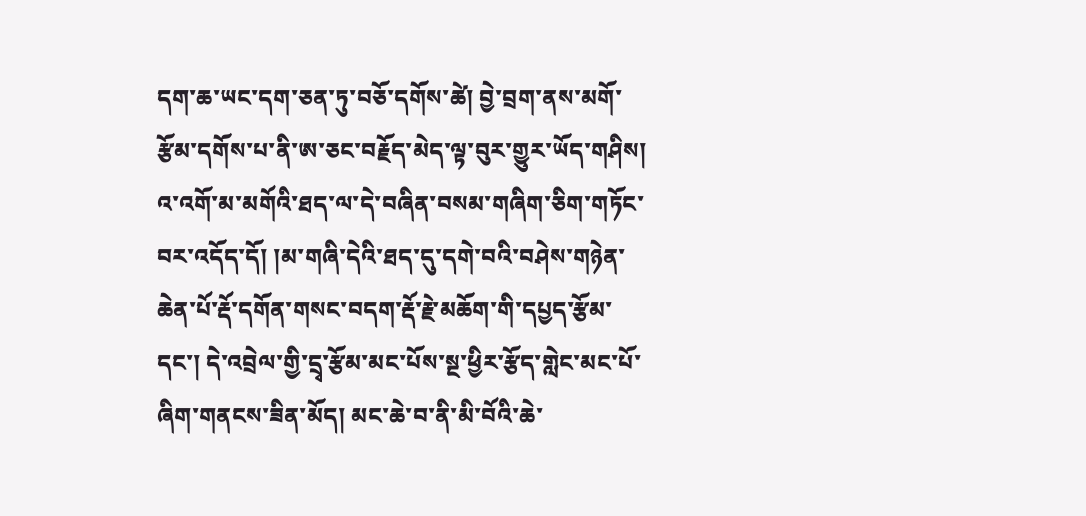དག་ཆ་ཡང་དག་ཅན་ཏུ་བཅོ་དགོས་ཚེ། བྱེ་བྲག་ནས་མགོ་རྩོམ་དགོས་པ་ནི་ཨ་ཅང་བརྗོད་མེད་ལྟ་བུར་གྱུར་ཡོད་གཤིས། འ་འགོ་མ་མགོའི་ཐད་ལ་དེ་བཞིན་བསམ་གཞིག་ཅིག་གཏོང་བར་འདོད་དོ། །མ་གཞི་དེའི་ཐད་དུ་དགེ་བའི་བཤེས་གཉེན་ཆེན་པོ་རྡོ་དགོན་གསང་བདག་རྡོ་རྗེ་མཆོག་གི་དཔྱད་རྩོམ་དང་། དེ་འབྲེལ་གྱི་དྲྭ་རྩོམ་མང་པོས་སྔ་ཕྱིར་རྩོད་གླེང་མང་པོ་ཞིག་གནངས་ཟིན་མོད། མང་ཆེ་བ་ནི་མི་བོའི་ཆེ་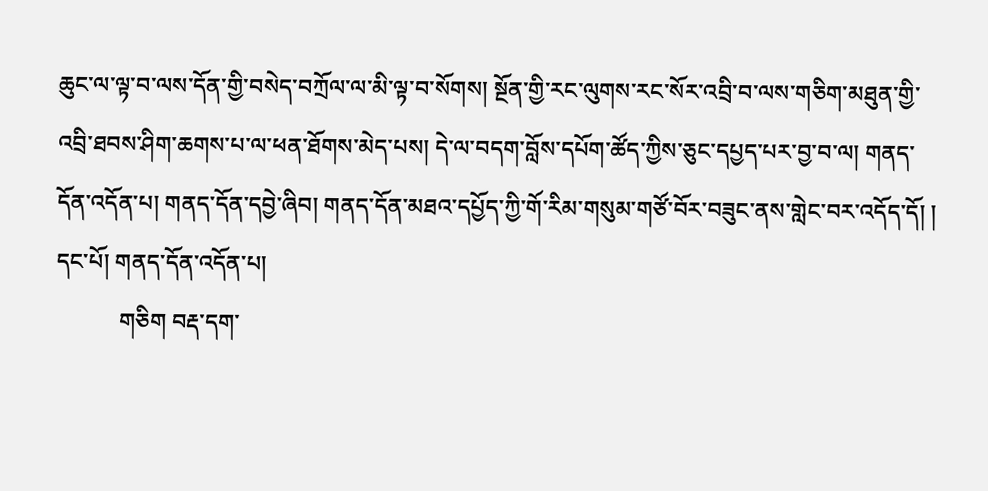ཆུང་ལ་ལྟ་བ་ལས་དོན་གྱི་བསེད་བཀྲོལ་ལ་མི་ལྟ་བ་སོགས། སྔོན་གྱི་རང་ལུགས་རང་སོར་འབྲི་བ་ལས་གཅིག་མཐུན་གྱི་འབྲི་ཐབས་ཤིག་ཆགས་པ་ལ་ཕན་ཐོགས་མེད་པས། དེ་ལ་བདག་བློས་དཔོག་ཚོད་ཀྱིས་ཅུང་དཔྱད་པར་བྱ་བ་ལ། གནད་དོན་འདོན་པ། གནད་དོན་དབྱེ་ཞིབ། གནད་དོན་མཐའ་དཔྱོད་ཀྱི་གོ་རིམ་གསུམ་གཙོ་བོར་བཟུང་ནས་གླེང་བར་འདོད་དོ། །
དང་པོ། གནད་དོན་འདོན་པ།
           གཅིག བརྡ་དག་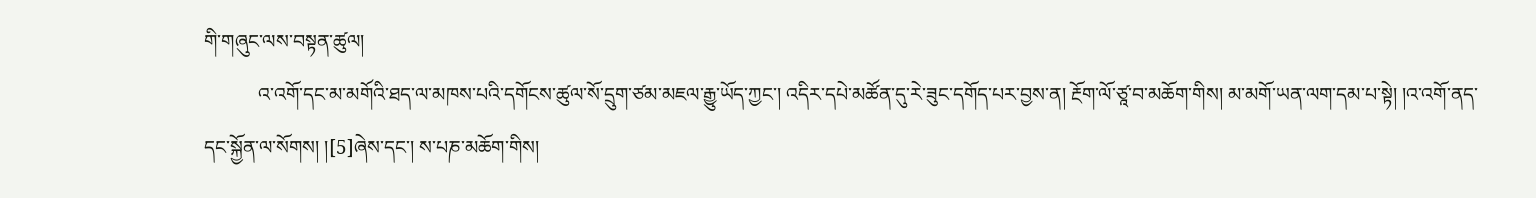གི་གཞུང་ལས་བསྟན་ཚུལ།
           འ་འགོ་དང་མ་མགོའི་ཐད་ལ་མཁས་པའི་དགོངས་ཚུལ་སོ་དྲུག་ཙམ་མཇལ་རྒྱུ་ཡོད་ཀྱང་། འདིར་དཔེ་མཚོན་དུ་རེ་ཟུང་དགོད་པར་བྱས་ན། རྔོག་ལོ་ཙཱ་བ་མཆོག་གིས། མ་མགོ་ཡན་ལག་དམ་པ་སྟེ། །འ་འགོ་ནད་དང་སྐྱོན་ལ་སོགས། །[5]ཞེས་དང་། ས་པཎ་མཆོག་གིས།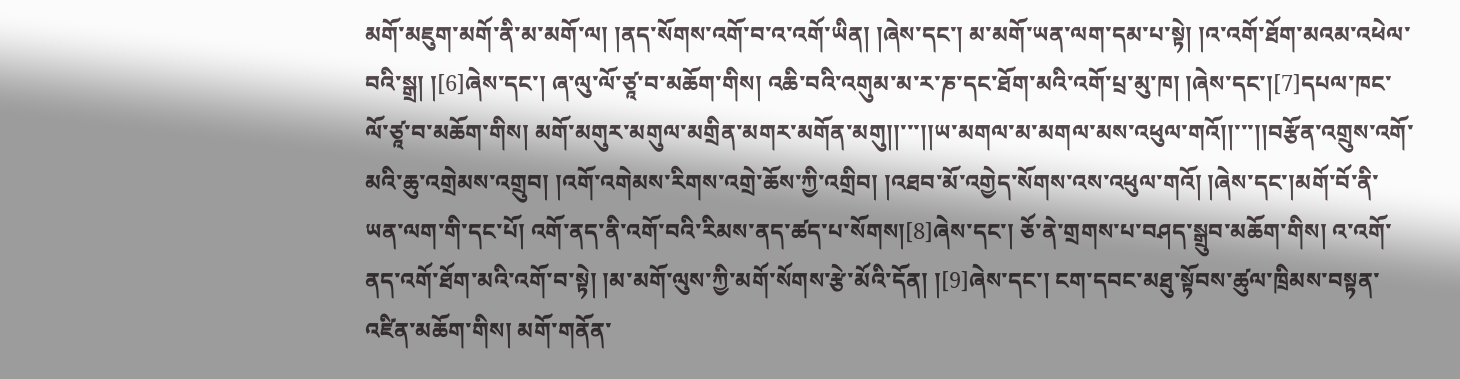མགོ་མཇུག་མགོ་ནི་མ་མགོ་ལ། །ནད་སོགས་འགོ་བ་འ་འགོ་ཡིན། །ཞེས་དང་། མ་མགོ་ཡན་ལག་དམ་པ་སྟེ། །འ་འགོ་ཐོག་མའམ་འཕེལ་བའི་སྒྲ། །[6]ཞེས་དང་། ཞ་ལུ་ལོ་ཙཱ་བ་མཆོག་གིས། འཆི་བའི་འགུམ་མ་ར་ཎ་དང་ཐོག་མའི་འགོ་པྲ་མུ་ཁ། །ཞེས་དང་།[7]དཔལ་ཁང་ལོ་ཙཱ་བ་མཆོག་གིས། མགོ་མགུར་མགུལ་མགྲིན་མགར་མགོན་མགུ།།་་་།།ཡ་མགལ་མ་མགལ་མས་འཕུལ་གའོ།།་་་།།བརྩོན་འགྲུས་འགོ་མའི་ཆུ་འགྲེམས་འགྲུབ། །འགོ་འགེམས་རིགས་འགྲེ་ཆོས་ཀྱི་འགྲིབ། །འཐབ་མོ་འགྱེད་སོགས་འས་འཕུལ་གའོ། །ཞེས་དང་།མགོ་བོ་ནི་ཡན་ལག་གི་དང་པོ། འགོ་ནད་ནི་འགོ་བའི་རིམས་ནད་ཚད་པ་སོགས།[8]ཞེས་དང་། ཅོ་ནེ་གྲགས་པ་བཤད་སྒྲུབ་མཆོག་གིས། འ་འགོ་ནད་འགོ་ཐོག་མའི་འགོ་བ་སྟེ། །མ་མགོ་ལུས་ཀྱི་མགོ་སོགས་རྩེ་མོའི་དོན། །[9]ཞེས་དང་། ངག་དབང་མཐུ་སྟོབས་ཚུལ་ཁྲིམས་བསྟན་འཛིན་མཆོག་གིས། མགོ་གནོན་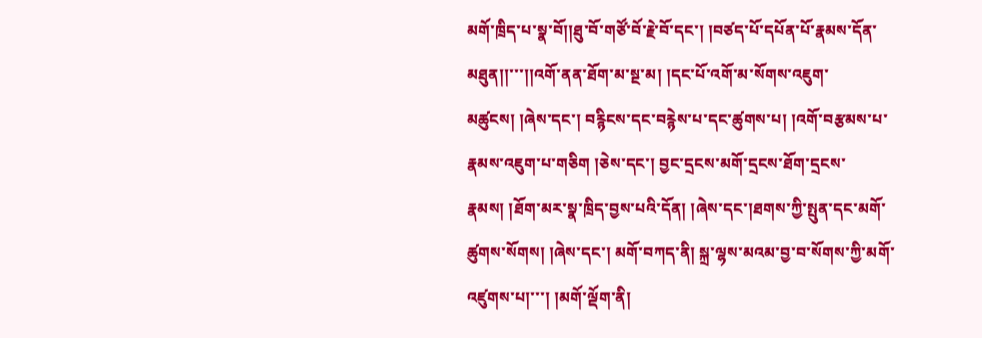མགོ་ཁྲིད་པ་སྣ་བོ།།ཐུ་བོ་གཙོ་བོ་རྗེ་བོ་དང་། །བཙད་པོ་དཔོན་པོ་རྣམས་དོན་མཐུན།།་་་།།འགོ་ནན་ཐོག་མ་སྔ་མ། །དང་པོ་འགོ་མ་སོགས་འཇུག་མཚུངས། །ཞེས་དང་། བརྙིངས་དང་བརྙེས་པ་དང་ཚུགས་པ། །འགོ་བརྩམས་པ་རྣམས་འཇུག་པ་གཅིག །ཅེས་དང་། བྱང་དྲངས་མགོ་དྲངས་ཐོག་དྲངས་རྣམས། །ཐོག་མར་སྣ་ཁྲིད་བྱས་པའི་དོན། །ཞེས་དང་།ཐགས་ཀྱི་སྤུན་དང་མགོ་ཚུགས་སོགས། །ཞེས་དང་། མགོ་བཀད་ནི། སྐྲ་ལྷས་མའམ་བྱ་བ་སོགས་ཀྱི་མགོ་འཛུགས་པ།་་་། །མགོ་ལྡོག་ནི།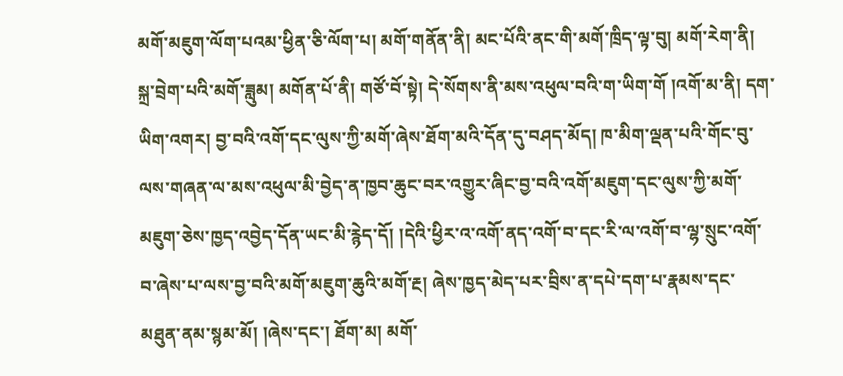མགོ་མཇུག་ལོག་པའམ་ཕྱིན་ཅི་ལོག་པ། མགོ་གནོན་ནི། མང་པོའི་ནང་གི་མགོ་ཁྲིད་ལྟ་བུ། མགོ་རེག་ནི། སྐྲ་བྲེག་པའི་མགོ་ཟླུམ། མགོན་པོ་ནི། གཙོ་བོ་སྟེ། དེ་སོགས་ནི་མས་འཕུལ་བའི་ག་ཡིག་གོ །འགོ་མ་ནི། དག་ཡིག་འགར། བྱ་བའི་འགོ་དང་ལུས་ཀྱི་མགོ་ཞེས་ཐོག་མའི་དོན་དུ་བཤད་མོད། ཁ་མིག་ལྡན་པའི་གོང་བུ་ལས་གཞན་ལ་མས་འཕུལ་མི་བྱེད་ན་ཁྱབ་ཆུང་བར་འགྱུར་ཞིང་བྱ་བའི་འགོ་མཇུག་དང་ལུས་ཀྱི་མགོ་མཇུག་ཅེས་ཁྱད་འབྱེད་དོན་ཡང་མི་རྙེད་དོ། །དེའི་ཕྱིར་འ་འགོ་ནད་འགོ་བ་དང་རི་ལ་འགོ་བ་ལྷ་སྲུང་འགོ་བ་ཞེས་པ་ལས་བྱ་བའི་མགོ་མཇུག་ཆུའི་མགོ་རྔ། ཞེས་ཁྱད་མེད་པར་བྲིས་ན་དཔེ་དག་པ་རྣམས་དང་མཐུན་ནམ་སྙམ་མོ། །ཞེས་དང་། ཐོག་མ། མགོ་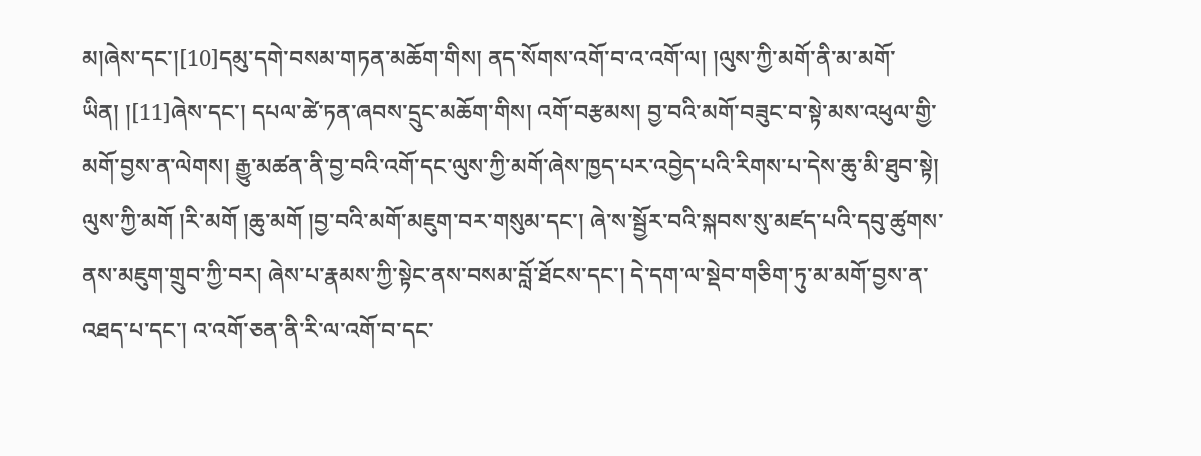མ།ཞེས་དང་།[10]དམུ་དགེ་བསམ་གཏན་མཆོག་གིས། ནད་སོགས་འགོ་བ་འ་འགོ་ལ། །ལུས་ཀྱི་མགོ་ནི་མ་མགོ་ཡིན། །[11]ཞེས་དང་། དཔལ་ཚེ་ཏན་ཞབས་དྲུང་མཆོག་གིས། འགོ་བརྩམས། བྱ་བའི་མགོ་བཟུང་བ་སྟེ་མས་འཕུལ་གྱི་མགོ་བྱས་ན་ལེགས། རྒྱུ་མཚན་ནི་བྱ་བའི་འགོ་དང་ལུས་ཀྱི་མགོ་ཞེས་ཁྱད་པར་འབྱེད་པའི་རིགས་པ་དེས་ཆུ་མི་ཐུབ་སྟེ། ལུས་ཀྱི་མགོ །རི་མགོ །ཆུ་མགོ །བྱ་བའི་མགོ་མཇུག་བར་གསུམ་དང་། ཞེ་ས་སྦྱོར་བའི་སྐབས་སུ་མཛད་པའི་དབུ་ཚུགས་ནས་མཇུག་གྲུབ་ཀྱི་བར། ཞེས་པ་རྣམས་ཀྱི་སྟེང་ནས་བསམ་བློ་ཐོངས་དང་། དེ་དག་ལ་སྡེབ་གཅིག་ཏུ་མ་མགོ་བྱས་ན་འཐད་པ་དང་། འ་འགོ་ཅན་ནི་རི་ལ་འགོ་བ་དང་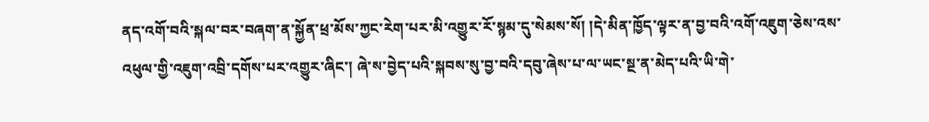ནད་འགོ་བའི་སྐལ་བར་བཞག་ན་སྐྱོན་ཕྲ་མོས་ཀྱང་རེག་པར་མི་འགྱུར་རོ་སྙམ་དུ་སེམས་སོ། །དེ་མིན་ཁྱོད་ལྟར་ན་བྱ་བའི་འགོ་འཇུག་ཅེས་འས་འཕུལ་གྱི་འཇུག་འབྲི་དགོས་པར་འགྱུར་ཞིང་། ཞེ་ས་བྱེད་པའི་སྐབས་སུ་བྱ་བའི་དབུ་ཞེས་པ་ལ་ཡང་སྔ་ན་མེད་པའི་ཡི་གེ་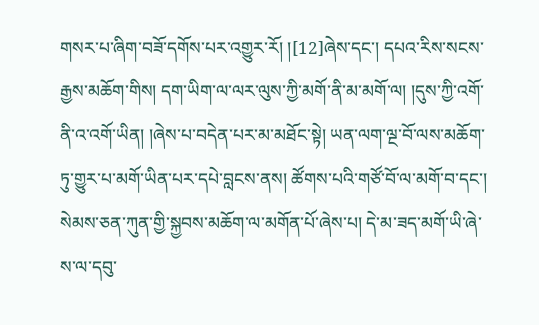གསར་པ་ཞིག་བཟོ་དགོས་པར་འགྱུར་རོ། །[12]ཞེས་དང་། དཔའ་རིས་སངས་རྒྱས་མཆོག་གིས། དག་ཡིག་ལ་ལར་ལུས་ཀྱི་མགོ་ནི་མ་མགོ་ལ། །དུས་ཀྱི་འགོ་ནི་འ་འགོ་ཡིན། །ཞེས་པ་བདེན་པར་མ་མཐོང་སྟེ། ཡན་ལག་ལྔ་བོ་ལས་མཆོག་ཏུ་གྱུར་པ་མགོ་ཡིན་པར་དཔེ་བླངས་ནས། ཚོགས་པའི་གཙོ་བོ་ལ་མགོ་བ་དང་། སེམས་ཅན་ཀུན་གྱི་སྐྱབས་མཆོག་ལ་མགོན་པོ་ཞེས་པ། དེ་མ་ཟད་མགོ་ཡི་ཞེ་ས་ལ་དབུ་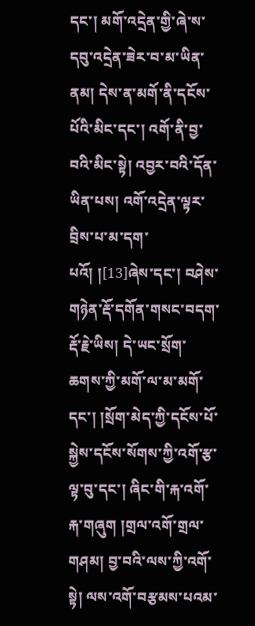དང་། མགོ་འདྲེན་གྱི་ཞེ་ས་དབུ་འདྲེན་ཟེར་བ་མ་ཡིན་ནམ། དེས་ན་མགོ་ནི་དངོས་པོའི་མིང་དང་། འགོ་ནི་བྱ་བའི་མིང་སྟེ། འབྱར་བའི་དོན་ཡིན་པས། འགོ་འདྲེན་ལྟར་བྲིས་པ་མ་དག་པའོ། །[13]ཞེས་དང་། བཤེས་གཉེན་རྡོ་དགོན་གསང་བདག་རྡོ་རྗེ་ཡིས། དེ་ཡང་སྲོག་ཆགས་ཀྱི་མགོ་ལ་མ་མགོ་དང་། །སྲོག་མེད་ཀྱི་དངོས་པོ་སྐྱེས་དངོས་སོགས་ཀྱི་འགོ་རྩ་ལྟ་བུ་དང་། ཞིང་གི་རྐ་འགོ་རྐ་གཞུག །གྲལ་འགོ་གྲལ་གཤམ། བྱ་བའི་ལས་ཀྱི་འགོ་སྟེ། ལས་འགོ་བརྩམས་པའམ་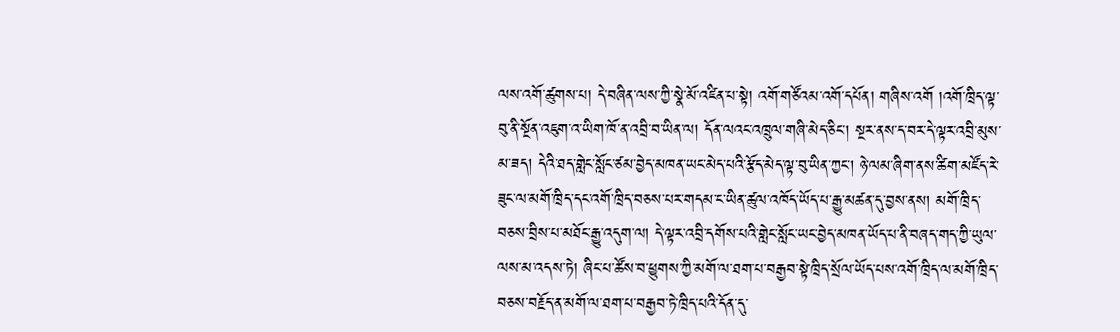ལས་འགོ་ཚུགས་པ། དེ་བཞིན་ལས་ཀྱི་སྣེ་མོ་འཛིན་པ་སྟེ། འགོ་གཙོའམ་འགོ་དཔོན། གཞིས་འགོ །འགོ་ཁྲིད་ལྟ་བུ་ནི་སྔོན་འཇུག་འ་ཡིག་ཁོ་ན་འབྲི་བ་ཡིན་ལ། དོན་ལའང་འཁྲུལ་གཞི་མེད་ཅིང་། སྔར་ནས་ད་བར་དེ་ལྟར་འབྲི་མུས་མ་ཟད། དེའི་ཐད་གླེང་སློང་ཙམ་བྱེད་མཁན་ཡང་མེད་པའི་རྩོད་མེད་ལྟ་བུ་ཡིན་ཀྱང་། ཉེ་ལམ་ཞིག་ནས་ཚིག་མཛོད་རེ་ཟུང་ལ་མགོ་ཁྲིད་དང་འགོ་ཁྲིད་བཅས་པར་གདམ་ང་ཡིན་ཚུལ་འཁོད་ཡོད་པ་རྒྱུ་མཚན་དུ་བྱས་ནས། མགོ་ཁྲིད་བཅས་བྲིས་པ་མཐོང་རྒྱུ་འདུག་ལ། དེ་ལྟར་འབྲི་དགོས་པའི་གླེང་སློང་ཡང་བྱེད་མཁན་ཡོད་པ་ནི་བཞད་གད་ཀྱི་ཡུལ་ལས་མ་འདས་ཏེ། ཞིང་པ་ཚོས་བ་ཕྱུགས་ཀྱི་མགོ་ལ་ཐག་པ་བརྒྱབ་སྟེ་ཁྲིད་སྲོལ་ཡོད་པས་འགོ་ཁྲིད་ལ་མགོ་ཁྲིད་བཅས་བརྗོད་ན་མགོ་ལ་ཐག་པ་བརྒྱབ་ཏེ་ཁྲིད་པའི་དོན་དུ་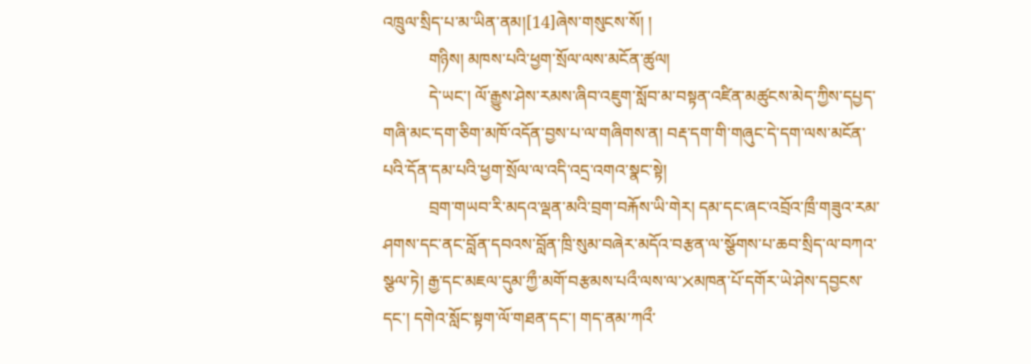འཁྲུལ་སྲིད་པ་མ་ཡིན་ནམ།[14]ཞེས་གསུངས་སོ། །
           གཉིས། མཁས་པའི་ཕྱག་སྲོལ་ལས་མངོན་ཚུལ།
           དེ་ཡང་། ལོ་རྒྱུས་ཤེས་རམས་ཞིབ་འཇུག་སློབ་མ་བསྟན་འཛིན་མཚུངས་མེད་ཀྱིས་དཔྱད་གཞི་མང་དག་ཅིག་མཁོ་འདོན་བྱས་པ་ལ་གཞིགས་ན། བརྡ་དག་གི་གཞུང་དེ་དག་ལས་མངོན་པའི་དོན་དམ་པའི་ཕྱག་སྲོལ་ལ་འདི་འདྲ་འགའ་སྣང་སྟེ།
           བྲག་གཡབ་རི་མདའ་ལྡན་མའི་བྲག་བརྐོས་ཡི་གེར། དམ་དང་ཞང་འབྲོའ་ཁྲྀ་གཟུའ་རམ་ཤགས་དང་ནང་བློན་དབའས་བློན་ཁྲི་སུམ་བཞེར་མདོའ་བརྩན་ལ་སྩོགས་པ་ཆབ་སྲིད་ལ་བཀའ་སྩལ་ཏེ། རྒྱ་དང་མཇལ་དུམ་ཀྱྀ་མགོ་བརྩམས་པའྀ་ལས་ལ་྾མཁན་པོ་དགོར་ཡེ་ཤེས་དབྱངས་དང་། དགེའ་སློང་སྟག་ལོ་གཐན་དང་། གད་ནམ་ཀའྀ་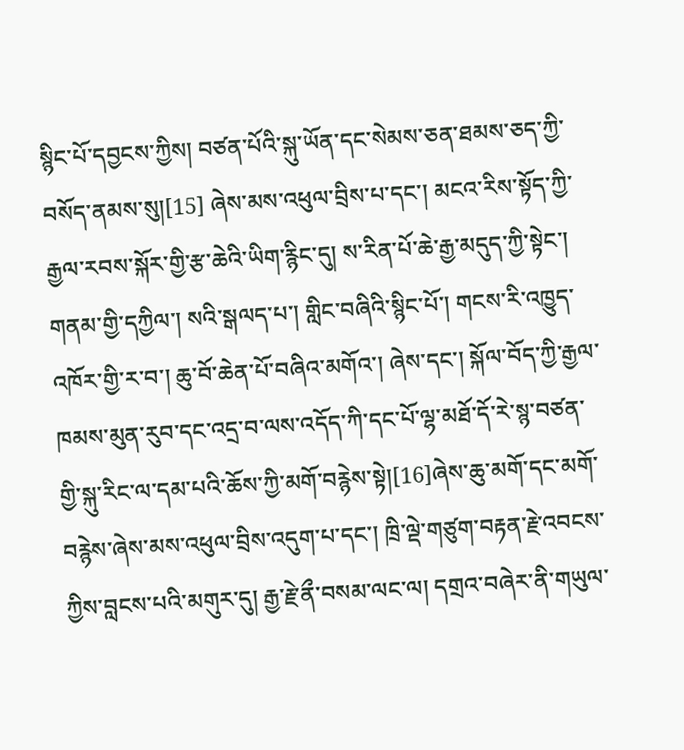སྙིང་པོ་དབྱངས་ཀྱིས། བཙན་པོའི་སྐུ་ཡོན་དང་སེམས་ཅན་ཐམས་ཅད་ཀྱི་བསོད་ནམས་སུ།[15] ཞེས་མས་འཕུལ་བྲིས་པ་དང་། མངའ་རིས་སྟོད་ཀྱི་རྒྱལ་རབས་སྐོར་གྱི་རྩ་ཆེའི་ཡིག་རྙིང་དུ། ས་རིན་པོ་ཆེ་རྒྱ་མདུད་ཀྱི་སྟེང་། གནམ་གྱི་དཀྱིལ་། སའི་སྒལད་པ་། གླིང་བཞིའི་སྙིང་པོ་། གངས་རི་འཁྱུད་འཁོར་གྱི་ར་བ་། ཆུ་བོ་ཆེན་པོ་བཞིའ་མགོའ་། ཞེས་དང་། སྐོལ་བོད་ཀྱི་རྒྱལ་ཁམས་མུན་རུབ་དང་འདྲ་བ་ལས་འདོད་ཀི་དང་པོ་ལྷ་མཐོ་དོ་རེ་སྙ་བཙན་གྱི་སྐུ་རིང་ལ་དམ་པའི་ཆོས་ཀྱི་མགོ་བརྙེས་སྟེ།[16]ཞེས་ཆུ་མགོ་དང་མགོ་བརྙེས་ཞེས་མས་འཕུལ་བྲིས་འདུག་པ་དང་། ཁྲི་ལྡེ་གཙུག་བརྟན་རྗེ་འབངས་ཀྱིས་བླངས་པའི་མགུར་དུ། རྒྱ་རྗེ་ནྀ་བསམ་ལང་ལ། དགྲའ་བཞེར་ནི་གཡུལ་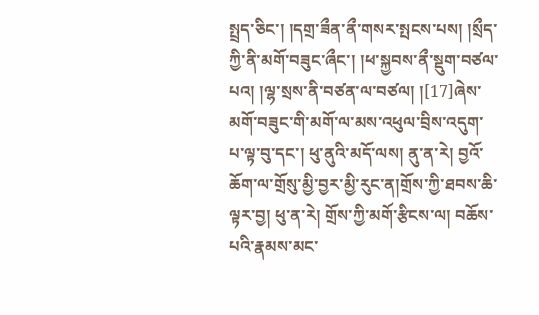སྤྲད་ཅིང་། །དགྲ་ཟྀན་ནྀ་གསར་སྤངས་པས། །སྲྀད་ཀྱི་ནི་མགོ་བཟུང་ཞྀང་། །ཕ་སྐྱབས་ནྀ་སྡུག་བཙལ་པའ། །ལྷ་སྲས་ནི་བཙན་ལ་བཙལ། །[17]ཞེས་མགོ་བཟུང་གི་མགོ་ལ་མས་འཕུལ་བྲིས་འདུག་པ་ལྟ་བུ་དང་། ཕུ་ནུའི་མདོ་ལས། ནུ་ན་རེ། བྱའོ་ཆོག་ལ་གྲོསུ་མྱི་བྱར་མྱི་རུང་ན།གྲོས་ཀྱི་ཐབས་ཆི་ལྟར་བྱ། ཕུ་ན་རེ། གྲོས་ཀྱི་མགོ་རྩིངས་ལ། བཆོས་པའི་རྣམས་མང་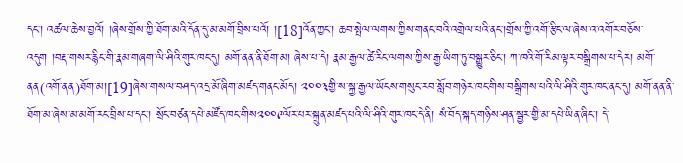དང་། འཚལ་ཆེས་བྱའོ། །ཞེས་གྲོས་ཀྱི་ཐོག་མའི་དོན་དུ་མ་མགོ་བྲིས་པའོ། །[18]འོན་ཀྱང་། ཆབ་སྤེལ་ལགས་ཀྱིས་གནང་བའི་འགྲེལ་པའི་ནང་།གྲོས་ཀྱི་འགོ་རྩིང་ལ་ཞེས་འ་འགོར་བཅོས་འདུག །བརྡ་གསར་རྙིང་གི་རྣམ་གཞག་ལི་ཤིའི་གུར་ཁང་དུ། མགོ་ནན་ནི་ཐོག་མ། ཞེས་པ་དེ། རྣམ་རྒྱལ་ཚེ་རིང་ལགས་ཀྱིས་རྒྱ་ཡིག་ཏུ་བསྒྱུར་ཅིང་། ཀ་ཁའི་གོ་རིམ་ལྟར་བསྒྲིགས་པ་དེར། མགོ་ནན(འགོ་ནན)ཐོག་མ།[19]ཞེས་གསལ་བཤད་འདྲ་མོ་ཞིག་མཛད་གནང་མོད། ༢༠༠༣གྱི་ས་སྐྱ་རྒྱལ་ཡོངས་གསུང་རབ་སློབ་གཉེར་ཁང་གིས་བསྒྲིགས་པའི་ལི་ཤིའི་གུར་ཁང་ནང་དུ། མགོ་ནན་ནི་ཐོག་མ་ཞེས་མ་མགོ་རང་བྲིས་པ་དང་། སྲོང་བཙན་དཔེ་མཛོད་ཁང་གིས༢༠༠༩ལོར་པར་སྐྲུན་མཛད་པའི་ལི་ཤིའི་གུར་ཁང་དེ་ནི། སཾ་བོད་སྐད་གཉིས་ཤན་སྦྱར་གྱི་མ་དཔེ་ཡིན་ཞིང་། དེ་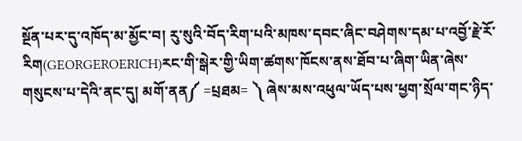སྔོན་པར་དུ་འཁོད་མ་མྱོང་བ། རུ་སུའི་བོད་རིག་པའི་མཁས་དབང་ཞིང་བཤེགས་དམ་པ་འབྱོ་རྗེ་རོ་རིག(GEORGEROERICH)རང་གི་སྒེར་གྱི་ཡིག་ཚགས་ཁོངས་ནས་ཐོབ་པ་ཞིག་ཡིན་ཞེས་གསུངས་པ་དེའི་ནང་དུ། མགོ་ནན༼ =པྲཐམ= ༽ ཞེས་མས་འཕུལ་ཡོད་པས་ཕྱག་སྲོལ་གང་ཉིད་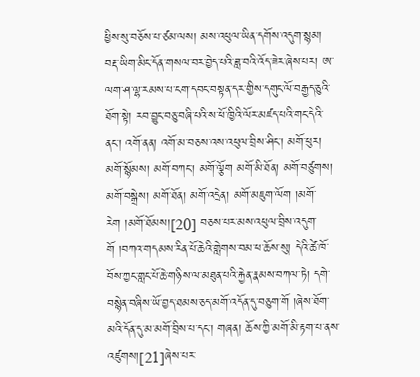ཕྱིས་སུ་བཅོས་པ་ཙམ་ལས། མས་འཕུལ་ཡིན་དགོས་འདུག་སྙམ། བརྡ་ཡིག་མིང་དོན་གསལ་བར་བྱེད་པའི་ཟླ་བའི་འོད་ཟེར་ཞེས་པར། ཨ་ལག་ཤ་ལྷ་རམས་པ་ངག་དབང་བསྟན་དར་གྱིས་དགུང་ལོ་བརྒྱད་ཅུའི་ཐོག་སྟེ། རབ་བྱུང་བཅུ་བཞི་པའི་ས་ཕོ་ཁྱིའི་ལོར་མཛད་པའི་གང་དེའི་ནང་། འགོ་ནན། འགོ་མ་བཅས་འས་འཕུལ་བྲིས་ཤིང་། མགོ་ཕུར། མགོ་སྙོམས། མགོ་བཀང་། མགོ་ལྕོག མགོ་མི་ཐོན། མགོ་བཙུགས། མགོ་བསྒྲེས། མགོ་ཐོན། མགོ་འདྲེན། མགོ་མཇུག་ལོག །མགོ་རེག །མགོ་ཐོམས།[20] བཅས་པར་མས་འཕུལ་བྲིས་འདུག་གོ །བཀའ་གདམས་རིན་པོ་ཆེའི་གླེགས་བམ་ཕ་ཆོས་སུ། དེའི་ཚེ་ཁོ་བོས་ཀྱང་གླང་པོ་ཆེ་གཉིས་ལ་མཐུན་པའི་རྐྱེན་རྣམས་བཀལ་ཏེ། དགེ་བསྙེན་བཞིས་ཡོ་བྱད་ཐམས་ཅད་མགོ་འདོན་དུ་བཅུག་གོ །ཞེས་ཐོག་མའི་དོན་དུ་མ་མགོ་བྲིས་པ་དང་། གཞན། ཆོས་ཀྱི་མགོ་མི་རྟག་པ་ནས་འཛུགས།[21]ཞེས་པར་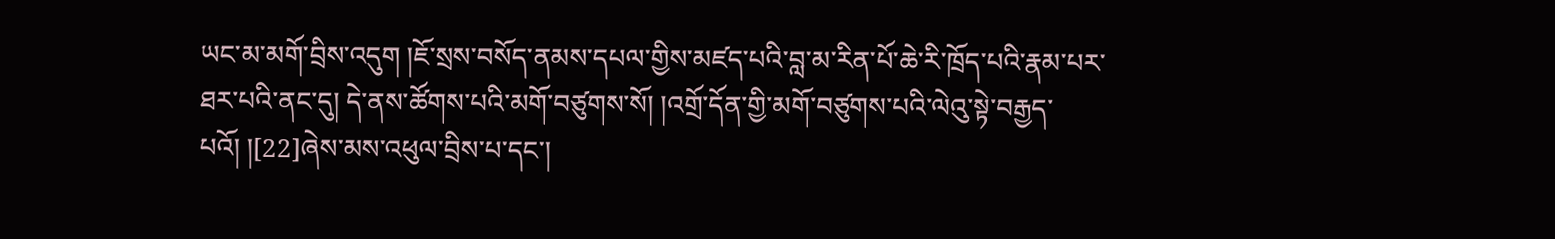ཡང་མ་མགོ་བྲིས་འདུག །ཇོ་སྲས་བསོད་ནམས་དཔལ་གྱིས་མཛད་པའི་བླ་མ་རིན་པོ་ཆེ་རི་ཁྲོད་པའི་རྣམ་པར་ཐར་པའི་ནང་དུ། དེ་ནས་ཚོགས་པའི་མགོ་བཙུགས་སོ། །འགྲོ་དོན་གྱི་མགོ་བཙུགས་པའི་ལེའུ་སྟེ་བརྒྱད་པའོ། །[22]ཞེས་མས་འཕུལ་བྲིས་པ་དང་།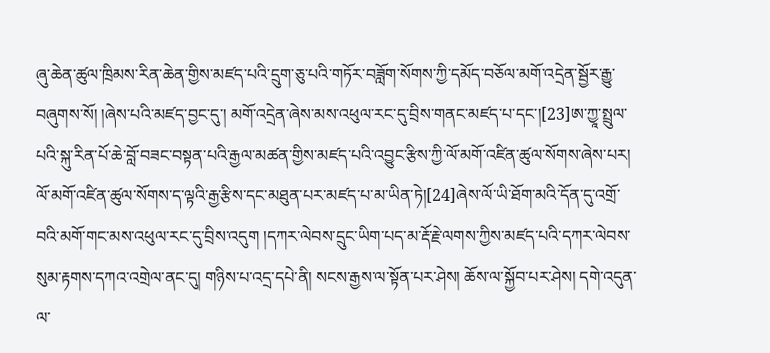ཞུ་ཆེན་ཚུལ་ཁྲིམས་རིན་ཆེན་གྱིས་མཛད་པའི་དྲུག་ཅུ་པའི་གཏོར་བཟློག་སོགས་ཀྱི་དམོད་བཅོལ་མགོ་འདྲེན་སྦྱོར་རྒྱུ་བཞུགས་སོ། །ཞེས་པའི་མཛད་བྱང་དུ་། མགོ་འདྲེན་ཞེས་མས་འཕུལ་རང་དུ་བྲིས་གནང་མཛད་པ་དང་།[23]ཨ་ཀྱཱ་སྤྲུལ་པའི་སྐུ་རིན་པོ་ཆེ་བློ་བཟང་བསྟན་པའི་རྒྱལ་མཚན་གྱིས་མཛད་པའི་འབྱུང་རྩིས་ཀྱི་ལོ་མགོ་འཛིན་ཚུལ་སོགས་ཞེས་པར། ལོ་མགོ་འཛིན་ཚུལ་སོགས་ད་ལྟའི་རྒྱ་རྩིས་དང་མཐུན་པར་མཛད་པ་མ་ཡིན་ཏེ།[24]ཞེས་ལོ་ཡི་ཐོག་མའི་དོན་དུ་འགྲོ་བའི་མགོ་གང་མས་འཕུལ་རང་དུ་བྲིས་འདུག །དཀར་ལེབས་དྲུང་ཡིག་པད་མ་རྡོ་རྗེ་ལགས་ཀྱིས་མཛད་པའི་དཀར་ལེབས་སུམ་རྟགས་དཀའ་འགྲེལ་ནང་དུ། གཉིས་པ་འདྲ་དཔེ་ནི། སངས་རྒྱས་ལ་སྟོན་པར་ཤེས། ཆོས་ལ་སྐྱོབ་པར་ཤེས། དགེ་འདུན་ལ་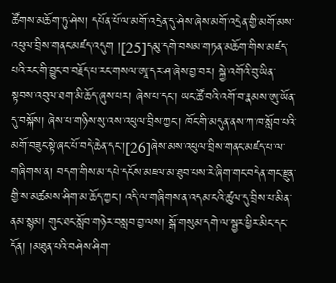ཚོགས་མཆོག་ཏུ་ཤེས། དཔོན་པོ་ལ་མགོ་འདྲེན་དུ་ཤེས་ཞེས་མགོ་འདྲེན་གྱི་མགོ་མས་འཕུལ་བྲིས་གནང་མཛད་འདུག །[25]དམུ་དགེ་བསམ་གཏན་མཆོག་གིས་མཛད་པའི་རང་གི་བྱུང་བ་བརྗོད་པ་རང་གསལ་ཨཱ་དར་ཤ་ཞེས་བྱ་བར། སྐྱེ་འགོའི་བུ་ཡིན་སྟབས་འབུལ་ཐག་མི་ཆོད་ཞུས་པར། ཞེས་པ་དང་། ཡང་ཚོ་བའི་འགོ་བ་རྣམས་ཨུ་ཡོན་དུ་བསྐོས། ཞེས་པ་གཉིས་སུ་འས་འཕུལ་བྲིས་ཀྱང་། ཁོང་གི་མདུན་ནས་ཀ་ཁ་སློབ་པའི་མགོ་བཟུང་སྟེ་ཞང་པོ་བདེ་ཆེན་དང་།[26]ཞེས་མས་འཕུལ་བྲིས་གནང་མཛད་པ་ལ་གཞིགས་ན། བདག་གིས་མ་དཔེ་དངོས་མཇལ་མ་ཐུབ་པས་རེ་ཞིག་གང་བདེན་གང་རྫུན་གྱི་ས་མཚམས་ཤིག་མ་ཆོད་ཀྱང་། འདི་ལ་གཞིགས་ན་འདམ་ངའི་ཚུལ་དུ་བྲིས་པ་མིན་ནམ་སྙམ། གུང་ཐང་སློབ་གཉེར་བསླབ་བྱ་ལས། སྒོ་གསུམ་དགེ་ལ་སྦྱར་ཕྱིར་མིང་དང་དོན། །མཐུན་པའི་བཤེས་ཤིག་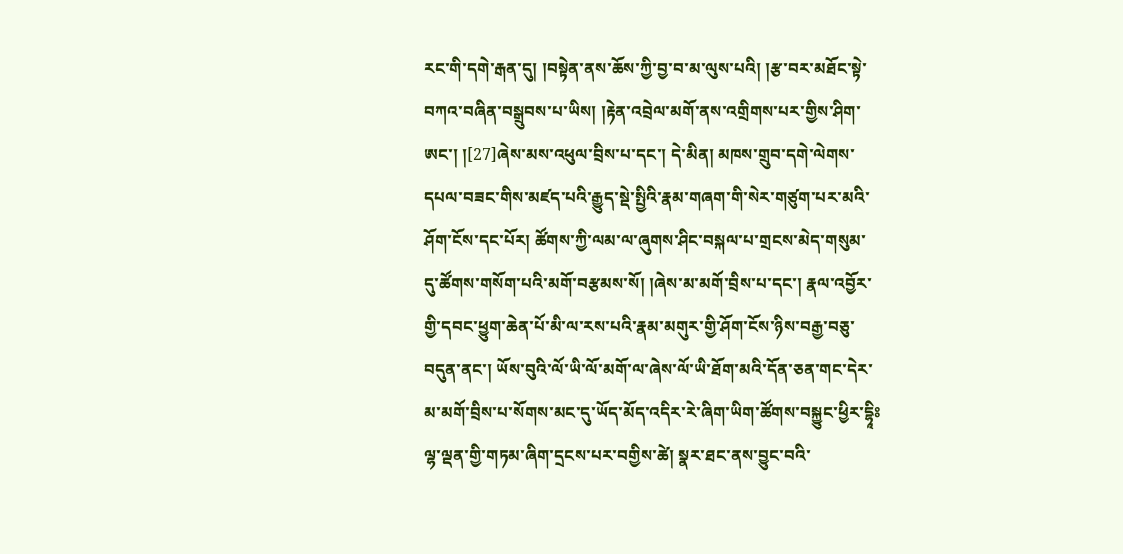རང་གི་དགེ་རྒན་དུ། །བསྟེན་ནས་ཆོས་ཀྱི་བྱ་བ་མ་ལུས་པའི། །རྩ་བར་མཐོང་སྟེ་བཀའ་བཞིན་བསྒྲུབས་པ་ཡིས། །རྟེན་འབྲེལ་མགོ་ནས་འགྲིགས་པར་གྱིས་ཤིག་ཨང་། །[27]ཞེས་མས་འཕུལ་བྲིས་པ་དང་། དེ་མིན། མཁས་གྲུབ་དགེ་ལེགས་དཔལ་བཟང་གིས་མཛད་པའི་རྒྱུད་སྡེ་སྤྱིའི་རྣམ་གཞག་གི་སེར་གཙུག་པར་མའི་ཤོག་ངོས་དང་པོར། ཚོགས་ཀྱི་ལམ་ལ་ཞུགས་ཤིང་བསྐལ་པ་གྲངས་མེད་གསུམ་དུ་ཚོགས་གསོག་པའི་མགོ་བརྩམས་སོ། །ཞེས་མ་མགོ་བྲིས་པ་དང་། རྣལ་འབྱོར་གྱི་དབང་ཕྱུག་ཆེན་པོ་མི་ལ་རས་པའི་རྣམ་མགུར་གྱི་ཤོག་ངོས་ཉིས་བརྒྱ་བཅུ་བདུན་ནང་། ཡོས་བུའི་ལོ་ཡི་ལོ་མགོ་ལ་ཞེས་ལོ་ཡི་ཐོག་མའི་དོན་ཅན་གང་དེར་མ་མགོ་བྲིས་པ་སོགས་མང་དུ་ཡོད་མོད་འདིར་རེ་ཞིག་ཡིག་ཚོགས་བསྐྱུང་ཕྱིར་དྷཱིཿ ལྷ་ལྡན་གྱི་གཏམ་ཞིག་དྲངས་པར་བགྱིས་ཚེ། སྣར་ཐང་ནས་བྱུང་བའི་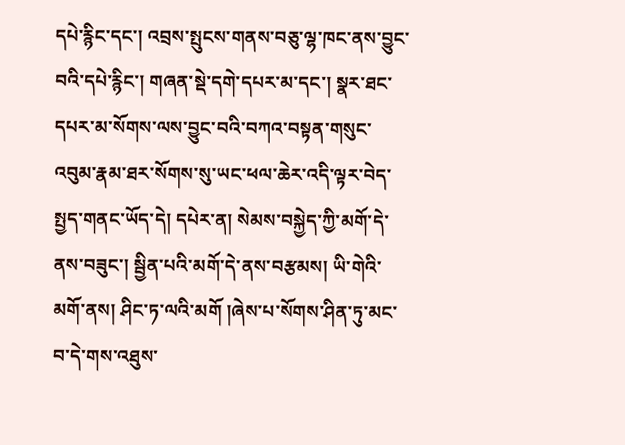དཔེ་རྙིང་དང་། འབྲས་སྤུངས་གནས་བཅུ་ལྷ་ཁང་ནས་བྱུང་བའི་དཔེ་རྙིང་། གཞན་སྡེ་དགེ་དཔར་མ་དང་། སྣར་ཐང་དཔར་མ་སོགས་ལས་བྱུང་བའི་བཀའ་བསྟན་གསུང་འབུམ་རྣམ་ཐར་སོགས་སུ་ཡང་ཕལ་ཆེར་འདི་ལྟར་བེད་སྤྱད་གནང་ཡོད་དེ། དཔེར་ན། སེམས་བསྐྱེད་ཀྱི་མགོ་དེ་ནས་བཟུང་། སྦྱིན་པའི་མགོ་དེ་ནས་བརྩམས། ཡི་གེའི་མགོ་ནས། ཤིང་ཏ་ལའི་མགོ །ཞེས་པ་སོགས་ཤིན་ཏུ་མང་བ་དེ་གས་འཐུས་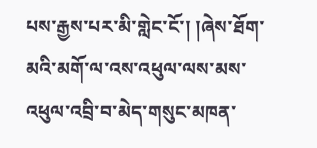པས་རྒྱས་པར་མི་གླེང་ངོ་། །ཞེས་ཐོག་མའི་མགོ་ལ་འས་འཕུལ་ལས་མས་འཕུལ་འབྲི་བ་མེད་གསུང་མཁན་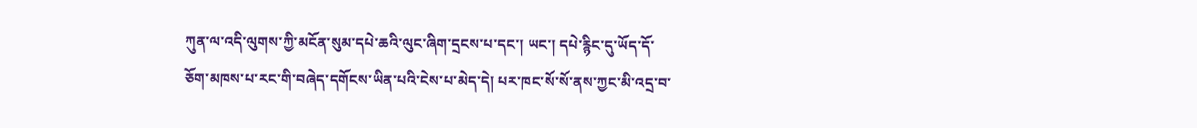ཀུན་ལ་འདི་ལུགས་ཀྱི་མངོན་སུམ་དཔེ་ཆའི་ལུང་ཞིག་དྲངས་པ་དང་། ཡང་། དཔེ་རྙིང་དུ་ཡོད་དོ་ཅོག་མཁས་པ་རང་གི་བཞེད་དགོངས་ཡིན་པའི་ངེས་པ་མེད་དེ། པར་ཁང་སོ་སོ་ནས་ཀྱང་མི་འདྲ་བ་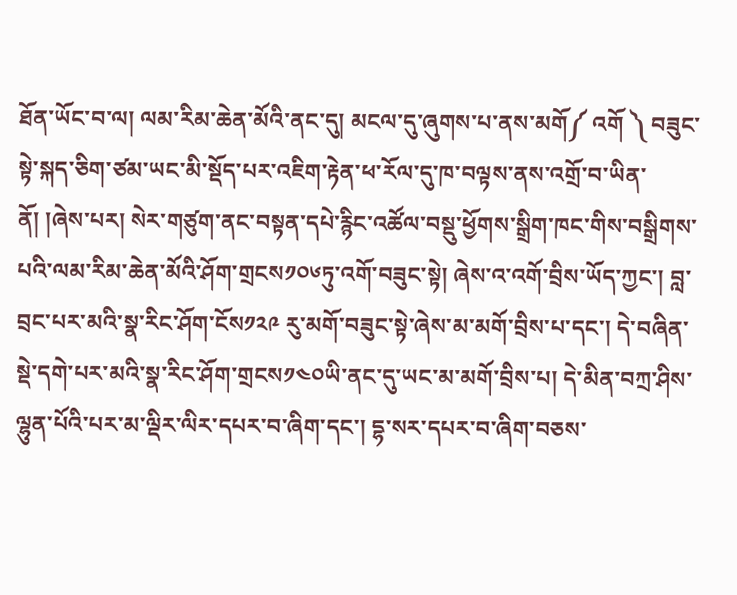ཐོན་ཡོང་བ་ལ། ལམ་རིམ་ཆེན་མོའི་ནང་དུ། མངལ་དུ་ཞུགས་པ་ནས་མགོ༼ འགོ ༽ བཟུང་སྟེ་སྐད་ཅིག་ཙམ་ཡང་མི་སྡོད་པར་འཇིག་རྟེན་ཕ་རོལ་དུ་ཁ་བལྟས་ནས་འགྲོ་བ་ཡིན་ནོ། །ཞེས་པར། སེར་གཙུག་ནང་བསྟན་དཔེ་རྙིང་འཚོལ་བསྡུ་ཕྱོགས་སྒྲིག་ཁང་གིས་བསྒྲིགས་པའི་ལམ་རིམ་ཆེན་མོའི་ཤོག་གྲངས༡༠༦ཏུ་འགོ་བཟུང་སྟེ། ཞེས་འ་འགོ་བྲིས་ཡོད་ཀྱང་། བླ་བྲང་པར་མའི་སྣ་རིང་ཤོག་ངོས༡༢༩ རུ་མགོ་བཟུང་སྟེ་ཞེས་མ་མགོ་བྲིས་པ་དང་། དེ་བཞིན་སྡེ་དགེ་པར་མའི་སྣ་རིང་ཤོག་གྲངས༡༤༠ཡི་ནང་དུ་ཡང་མ་མགོ་བྲིས་པ། དེ་མིན་བཀྲ་ཤིས་ལྷུན་པོའི་པར་མ་ལྡིར་ལིར་དཔར་བ་ཞིག་དང་། དྷ་སར་དཔར་བ་ཞིག་བཅས་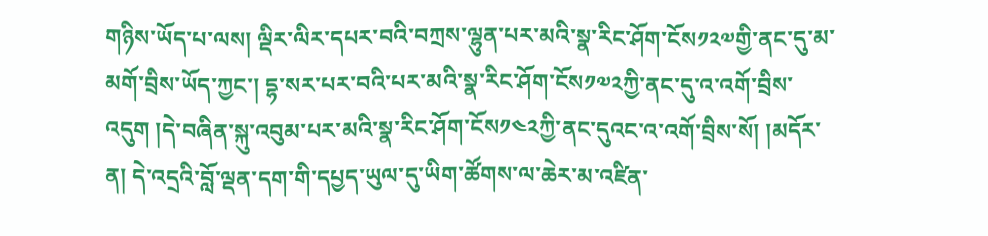གཉིས་ཡོད་པ་ལས། ལྡིར་ལིར་དཔར་བའི་བཀྲས་ལྷུན་པར་མའི་སྣ་རིང་ཤོག་ངོས༡༢༧གྱི་ནང་དུ་མ་མགོ་བྲིས་ཡོད་ཀྱང་། དྷ་སར་པར་བའི་པར་མའི་སྣ་རིང་ཤོག་ངོས༡༧༢ཀྱི་ནང་དུ་འ་འགོ་བྲིས་འདུག །དེ་བཞིན་སྐུ་འབུམ་པར་མའི་སྣ་རིང་ཤོག་ངོས༡༤༢ཀྱི་ནང་དུའང་འ་འགོ་བྲིས་སོ། །མདོར་ན། དེ་འདྲའི་བློ་ལྡན་དག་གི་དཔྱད་ཡུལ་དུ་ཡིག་ཚོགས་ལ་ཆེར་མ་འཛིན་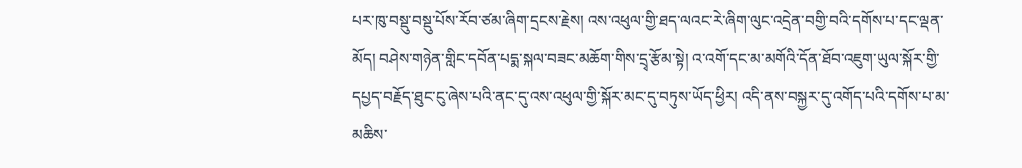པར་ཁུ་བསྡུ་བསྡུ་པོས་རོབ་ཙམ་ཞིག་དྲངས་རྗེས། འས་འཕུལ་གྱི་ཐད་ལའང་རེ་ཞིག་ལུང་འདྲེན་བགྱི་བའི་དགོས་པ་དང་ལྡན་མོད། བཤེས་གཉེན་གླིང་དབོན་པདྨ་སྐལ་བཟང་མཆོག་གིས་དྲྭ་རྩོམ་སྟེ། འ་འགོ་དང་མ་མགོའི་དོན་ཐོབ་འཇུག་ཡུལ་སྐོར་གྱི་དཔྱད་བརྗོད་ཐུང་ངུ་ཞེས་པའི་ནང་དུ་འས་འཕུལ་གྱི་སྐོར་མང་དུ་བཏུས་ཡོད་ཕྱིར། འདི་ནས་བསྐྱར་དུ་འགོད་པའི་དགོས་པ་མ་མཆིས་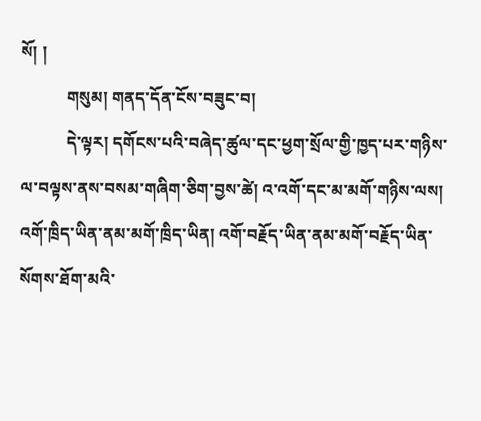སོ། །
           གསུམ། གནད་དོན་ངོས་བཟུང་བ།
           དེ་ལྟར། དགོངས་པའི་བཞེད་ཚུལ་དང་ཕྱག་སྲོལ་གྱི་ཁྱད་པར་གཉིས་ལ་བལྟས་ནས་བསམ་གཞིག་ཅིག་བྱས་ཚེ། འ་འགོ་དང་མ་མགོ་གཉིས་ལས། འགོ་ཁྲིད་ཡིན་ནམ་མགོ་ཁྲིད་ཡིན། འགོ་བརྗོད་ཡིན་ནམ་མགོ་བརྗོད་ཡིན་སོགས་ཐོག་མའི་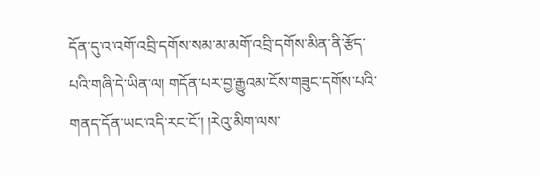དོན་དུ་འ་འགོ་འབྲི་དགོས་སམ་མ་མགོ་འབྲི་དགོས་མིན་ནི་རྩོད་པའི་གཞི་དེ་ཡིན་ལ། གདོན་པར་བྱ་རྒྱུའམ་ངོས་གཟུང་དགོས་པའི་གནད་དོན་ཡང་འདི་རང་ངོ་། །རེའུ་མིག་ལས་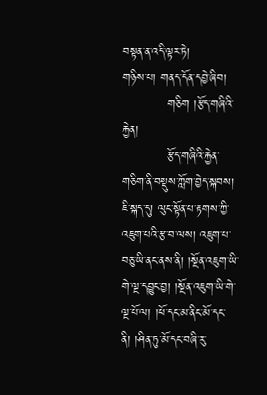བསྟན་ན་འདི་ལྟར་ཏེ།
གཉིས་པ། གནད་དོན་དབྱེ་ཞིབ།
           གཅིག །རྩོད་གཞིའི་རྐྱེན།
           རྩོད་གཞིའི་རྐྱེན་གཅིག་ནི་བསྡུས་ཀློག་བྱེད་སྐབས། ཇི་སྐད་དུ། ལུང་སྟོན་པ་རྟགས་ཀྱི་འཇུག་པའི་རྩ་བ་ལས། འཇུག་པ་བཅུ་ཡི་ནང་ནས་ནི། །སྔོན་འཇུག་ཡི་གེ་ལྔ་དབྱུང་བྱ། །སྔོན་འཇུག་ཡི་གེ་ལྔ་པོ་ལ། །ཕོ་དང་མ་ནིང་མོ་དང་ནི། །ཤིན་ཏུ་མོ་དང་བཞི་རུ་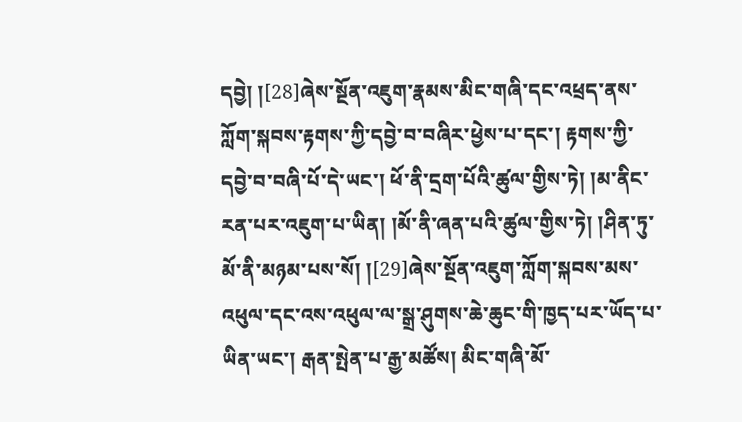དབྱེ། །[28]ཞེས་སྔོན་འཇུག་རྣམས་མིང་གཞི་དང་འཕྲད་ནས་ཀློག་སྐབས་རྟགས་ཀྱི་དབྱེ་བ་བཞིར་ཕྱེས་པ་དང་། རྟགས་ཀྱི་དབྱེ་བ་བཞི་པོ་དེ་ཡང་། ཕོ་ནི་དྲག་པོའི་ཚུལ་གྱིས་ཏེ། །མ་ནིང་རན་པར་འཇུག་པ་ཡིན། །མོ་ནི་ཞན་པའི་ཚུལ་གྱིས་ཏེ། །ཤིན་ཏུ་མོ་ནི་མཉམ་པས་སོ། །[29]ཞེས་སྔོན་འཇུག་ཀློག་སྐབས་མས་འཕུལ་དང་འས་འཕུལ་ལ་སྒྲ་ཤུགས་ཆེ་ཆུང་གི་ཁྱད་པར་ཡོད་པ་ཡིན་ཡང་། རྒན་སྤེན་པ་རྒྱ་མཚོས། མིང་གཞི་མོ་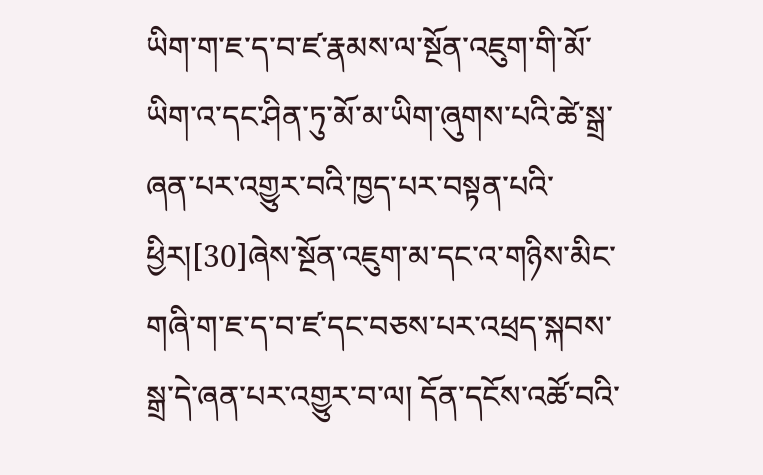ཡིག་ག་ཇ་ད་བ་ཛ་རྣམས་ལ་སྔོན་འཇུག་གི་མོ་ཡིག་འ་དང་ཤིན་ཏུ་མོ་མ་ཡིག་ཞུགས་པའི་ཚེ་སྒྲ་ཞན་པར་འགྱུར་བའི་ཁྱད་པར་བསྟན་པའི་ཕྱིར།[30]ཞེས་སྔོན་འཇུག་མ་དང་འ་གཉིས་མིང་གཞི་ག་ཇ་ད་བ་ཛ་དང་བཅས་པར་འཕྲད་སྐབས་སྒྲ་དེ་ཞན་པར་འགྱུར་བ་ལ། དོན་དངོས་འཚོ་བའི་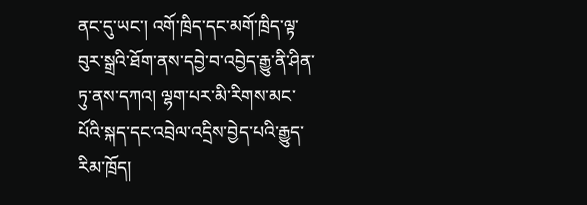ནང་དུ་ཡང་། འགོ་ཁྲིད་དང་མགོ་ཁྲིད་ལྟ་བུར་སྒྲའི་ཐོག་ནས་དབྱེ་བ་འབྱེད་རྒྱུ་ནི་ཤིན་ཏུ་ནས་དཀའ། ལྷག་པར་མི་རིགས་མང་པོའི་སྐད་དང་འབྲེལ་འདྲིས་བྱེད་པའི་རྒྱུད་རིམ་ཁྲོད།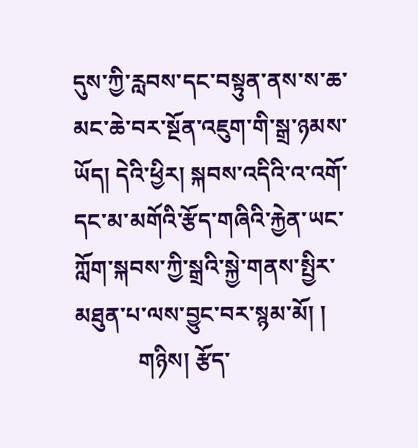དུས་ཀྱི་རླབས་དང་བསྟུན་ནས་ས་ཆ་མང་ཆེ་བར་སྔོན་འཇུག་གི་སྒྲ་ཉམས་ཡོད། དེའི་ཕྱིར། སྐབས་འདིའི་འ་འགོ་དང་མ་མགོའི་རྩོད་གཞིའི་རྐྱེན་ཡང་ཀློག་སྐབས་ཀྱི་སྒྲའི་སྐྱེ་གནས་སྤྱིར་མཐུན་པ་ལས་བྱུང་བར་སྙམ་མོ། །
           གཉིས། རྩོད་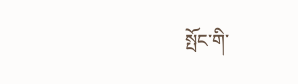སྤོང་གི་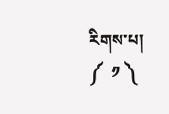རིགས་པ།
༼  ༡ ༽